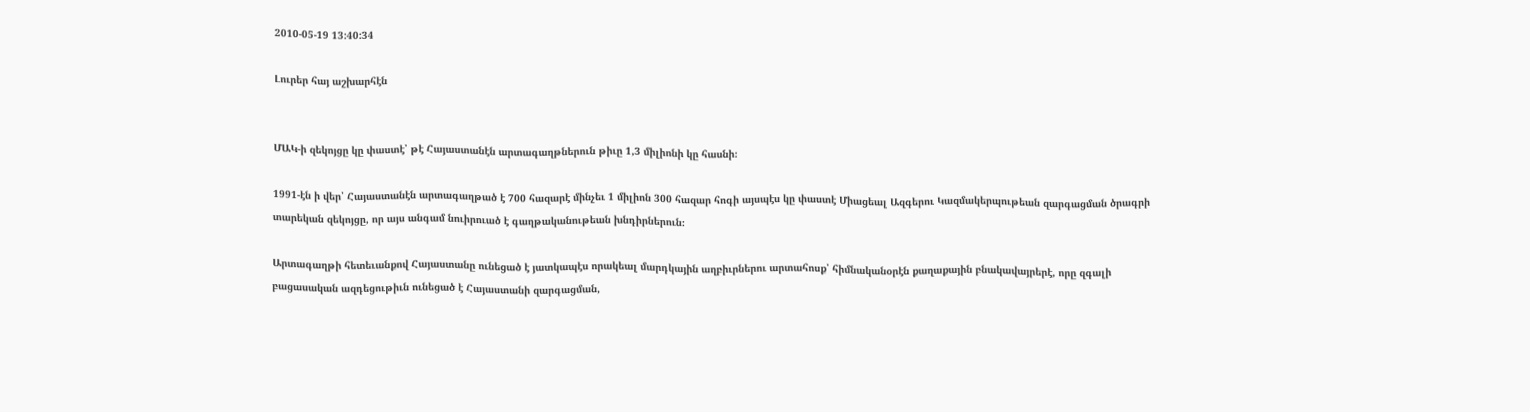2010-05-19 13:40:34

Լուրեր հայ աշխարհէն


ՄԱԿ-ի զեկոյցը կը փաստէ՝ թէ Հայաստանէն արտագաղթներուն թիւը 1,3 միլիոնի կը հասնի։

1991-էն ի վեր՝ Հայաստանէն արտագաղթած է 700 հազարէ մինչեւ 1 միլիոն 300 հազար հոգի այսպէս կը փաստէ Միացեալ Ազգերու Կազմակերպութեան զարգացման ծրագրի տարեկան զեկոյցը, որ այս անգամ նուիրուած է գաղթականութեան խնդիրներուն։

Արտագաղթի հետեւանքով Հայաստանը ունեցած է յատկապէս որակեալ մարդկային աղբիւրներու արտահոսք՝ հիմնականօրէն քաղաքային բնակավայրերէ, որը զգալի բացասական ազդեցութիւն ունեցած է Հայաստանի զարգացման,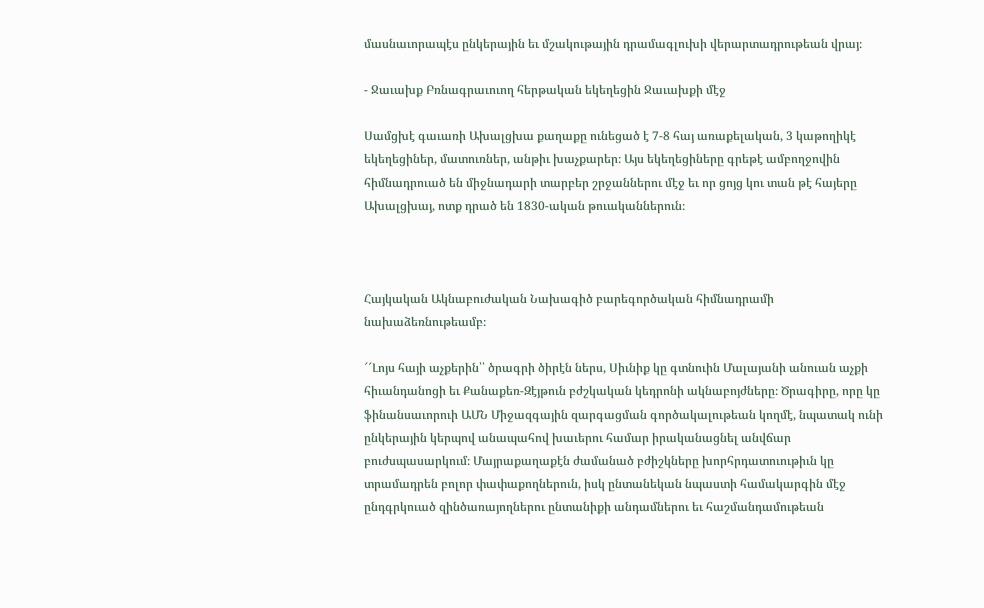մասնաւորապէս ընկերային եւ մշակութային դրամագլուխի վերարտադրութեան վրայ։

- Ջաւախք Բռնագրաւուող հերթական եկեղեցին Ջաւախքի մէջ

Սամցխէ գաւառի Ախալցխա քաղաքը ունեցած է 7-8 հայ առաքելական, 3 կաթողիկէ եկեղեցիներ, մատուռներ, անթիւ խաչքարեր։ Այս եկեղեցիները գրեթէ ամբողջովին հիմնադրուած են միջնադարի տարբեր շրջաններու մէջ եւ որ ցոյց կու տան թէ հայերը Ախալցխայ, ոտք դրած են 1830-ական թուականներուն։



Հայկական Ակնաբուժական Նախագիծ բարեգործական հիմնադրամի նախաձեռնութեամբ։

՜՜Լոյս հայի աչքերին՝՝ ծրագրի ծիրէն ներս, Սիւնիք կը գտնուին Մալայանի անուան աչքի հիւանդանոցի եւ Քանաքեռ-Զէյթուն բժշկական կեդրոնի ակնաբոյժները։ Ծրագիրը, որը կը ֆինանսաւորուի ԱՄՆ Միջազգային զարգացման գործակալութեան կողմէ, նպատակ ունի ընկերային կերպով անապահով խաւերու համար իրականացնել անվճար բուժսպասարկում։ Մայրաքաղաքէն ժամանած բժիշկները խորհրդատուութիւն կը տրամադրեն բոլոր փափաքողներուն, իսկ ընտանեկան նպաստի համակարգին մէջ ընդգրկուած զինծառայողներու ընտանիքի անդամներու եւ հաշմանդամութեան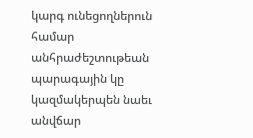կարգ ունեցողներուն համար անհրաժեշտութեան պարագային կը կազմակերպեն նաեւ անվճար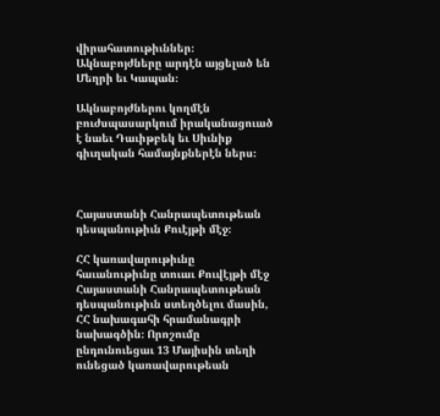վիրահատութիւններ։ Ակնաբոյժները արդէն այցելած են Մեղրի եւ Կապան։

Ակնաբոյժներու կողմէն բուժսպասարկում իրականացուած է նաեւ Դաւիթբեկ եւ Սիւնիք գիւղական համայնքներէն ներս։



Հայաստանի Հանրապետութեան դեսպանութիւն Քուէյթի մէջ։

ՀՀ կառավարութիւնը հաւանութիւնը տուաւ Քուվէյթի մէջ Հայաստանի Հանրապետութեան դեսպանութիւն ստեղծելու մասին, ՀՀ նախագահի հրամանագրի նախագծին։ Որոշումը ընդունուեցաւ 13 Մայիսին տեղի ունեցած կառավարութեան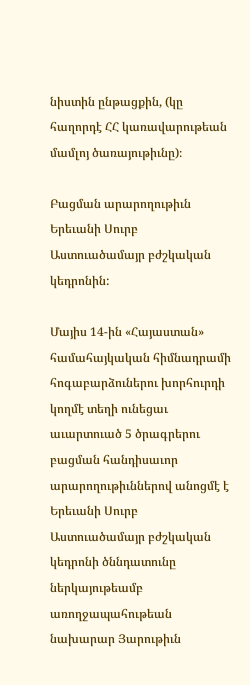նիստին ընթացքին, (կը հաղորդէ ՀՀ կառավարութեան մամլոյ ծառայութիւնը)։

Բացման արարողութիւն Երեւանի Սուրբ Աստուածամայր բժշկական կեդրոնին:

Մայիս 14-ին «Հայաստան» համահայկական հիմնադրամի հոգաբարձուներու խորհուրդի կողմէ տեղի ունեցաւ աւարտուած 5 ծրագրերու բացման հանդիսաւոր արարողութիւններով անոցմէ է Երեւանի Սուրբ Աստուածամայր բժշկական կեդրոնի ծննդատունը ներկայութեամբ առողջապահութեան նախարար Յարութիւն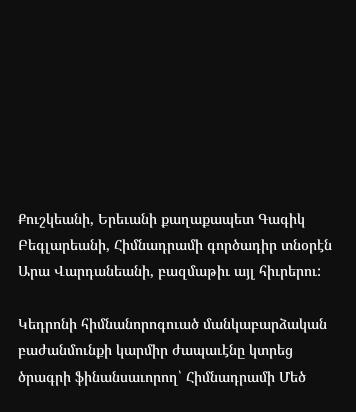Քուշկեանի, Երեւանի քաղաքապետ Գագիկ Բեգլարեանի, Հիմնադրամի գործադիր տնօրէն Արա Վարդանեանի, բազմաթիւ այլ հիւրերու:

Կեդրոնի հիմնանորոգուած մանկաբարձական բաժանմունքի կարմիր ժապաւէնը կտրեց ծրագրի ֆինանսաւորող՝ Հիմնադրամի Մեծ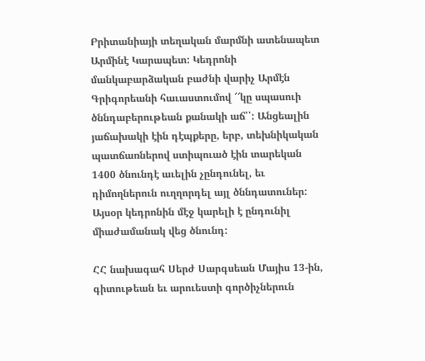Բրիտանիայի տեղական մարմնի ատենապետ Արմինէ Կարապետ: Կեդրոնի մանկաբարձական բաժնի վարիչ Արմէն Գրիգորեանի հաւաստումով ՜՜կը սպասուի ծննդաբերութեան քանակի աճ՝՝: Անցեալին յաճախակի էին դէպքերը, երբ, տեխնիկական պատճառներով ստիպուած էին տարեկան 1400 ծնունդէ աւելին չընդունել, եւ դիմողներուն ուղղորդել այլ ծննդատուներ: Այսօր կեդրոնին մէջ կարելի է ընդունիլ միաժամանակ վեց ծնունդ:

ՀՀ նախագահ Սերժ Սարգսեան Մայիս 13-ին, գիտութեան եւ արուեստի գործիչներուն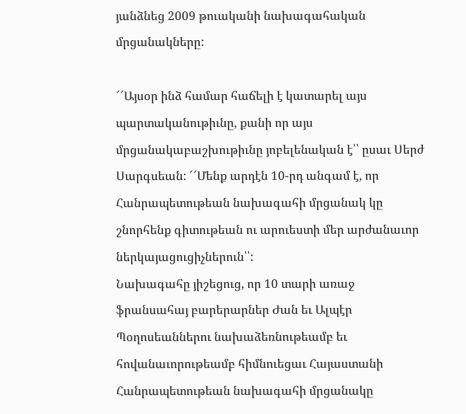յանձնեց 2009 թուականի նախագահական մրցանակները:

՜՜Այսօր ինձ համար հաճելի է կատարել այս պարտականութիւնը, քանի որ այս մրցանակաբաշխութիւնը յոբելենական է՝՝ ըսաւ Սերժ Սարգսեան: ՜՜Մենք արդէն 10-րդ անգամ է, որ Հանրապետութեան նախագահի մրցանակ կը շնորհենք գիտութեան ու արուեստի մեր արժանաւոր ներկայացուցիչներուն՝՝:
Նախագահը յիշեցուց, որ 10 տարի առաջ ֆրանսահայ բարերարներ Ժան եւ Ալպէր Պօղոսեաններու նախաձեռնութեամբ եւ հովանաւորութեամբ հիմնուեցաւ Հայաստանի Հանրապետութեան նախագահի մրցանակը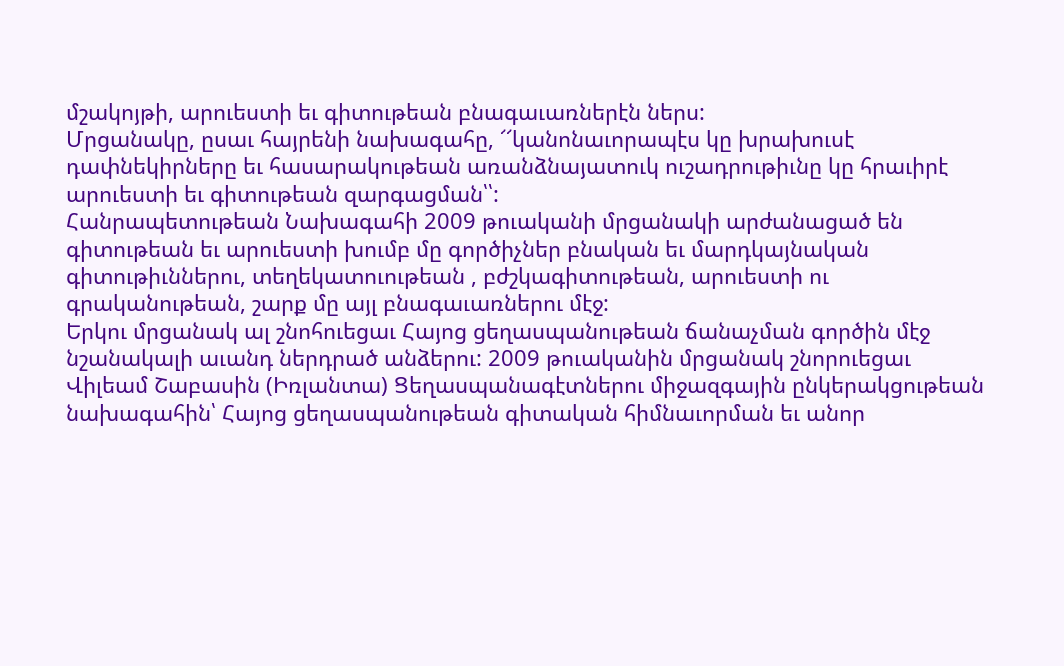մշակոյթի, արուեստի եւ գիտութեան բնագաւառներէն ներս:
Մրցանակը, ըսաւ հայրենի նախագահը, ՜՜կանոնաւորապէս կը խրախուսէ դափնեկիրները եւ հասարակութեան առանձնայատուկ ուշադրութիւնը կը հրաւիրէ արուեստի եւ գիտութեան զարգացման՝՝:
Հանրապետութեան Նախագահի 2009 թուականի մրցանակի արժանացած են գիտութեան եւ արուեստի խումբ մը գործիչներ բնական եւ մարդկայնական գիտութիւններու, տեղեկատուութեան , բժշկագիտութեան, արուեստի ու գրականութեան, շարք մը այլ բնագաւառներու մէջ:
Երկու մրցանակ ալ շնոհուեցաւ Հայոց ցեղասպանութեան ճանաչման գործին մէջ նշանակալի աւանդ ներդրած անձերու: 2009 թուականին մրցանակ շնորուեցաւ Վիլեամ Շաբասին (Իռլանտա) Ցեղասպանագէտներու միջազգային ընկերակցութեան նախագահին՝ Հայոց ցեղասպանութեան գիտական հիմնաւորման եւ անոր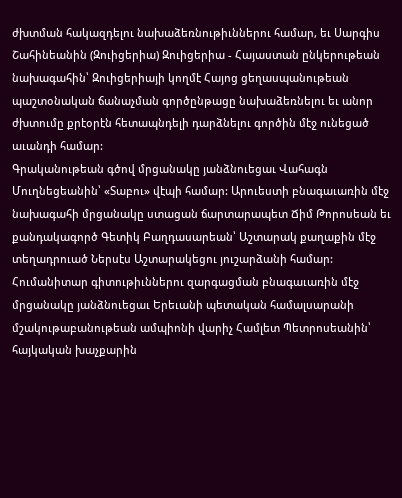ժխտման հակազդելու նախաձեռնութիւններու համար, եւ Սարգիս Շահինեանին (Զուիցերիա) Զուիցերիա - Հայաստան ընկերութեան նախագահին՝ Զուիցերիայի կողմէ Հայոց ցեղասպանութեան պաշտօնական ճանաչման գործընթացը նախաձեռնելու եւ անոր ժխտումը քրէօրէն հետապնդելի դարձնելու գործին մէջ ունեցած աւանդի համար:
Գրականութեան գծով մրցանակը յանձնուեցաւ Վահագն Մուղնեցեանին՝ «Տաբու» վէպի համար: Արուեստի բնագաւառին մէջ նախագահի մրցանակը ստացան ճարտարապետ Ճիմ Թորոսեան եւ քանդակագործ Գետիկ Բաղդասարեան՝ Աշտարակ քաղաքին մէջ տեղադրուած Ներսէս Աշտարակեցու յուշարձանի համար:
Հումանիտար գիտութիւններու զարգացման բնագաւառին մէջ մրցանակը յանձնուեցաւ Երեւանի պետական համալսարանի մշակութաբանութեան ամպիոնի վարիչ Համլետ Պետրոսեանին՝ հայկական խաչքարին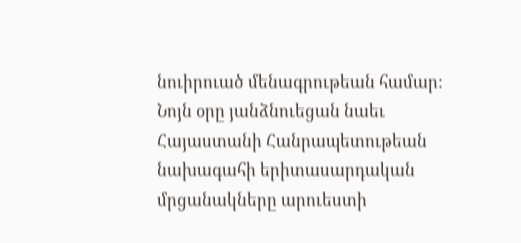նուիրուած մենագրութեան համար:
Նոյն օրը յանձնուեցան նաեւ Հայաստանի Հանրապետութեան նախագահի երիտասարդական մրցանակները արուեստի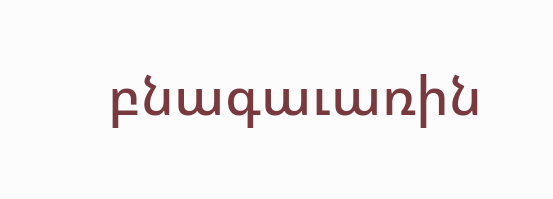բնագաւառին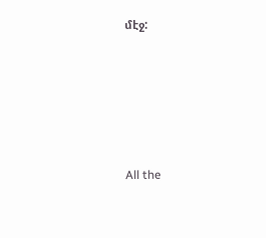մէջ:







All the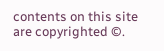contents on this site are copyrighted ©.